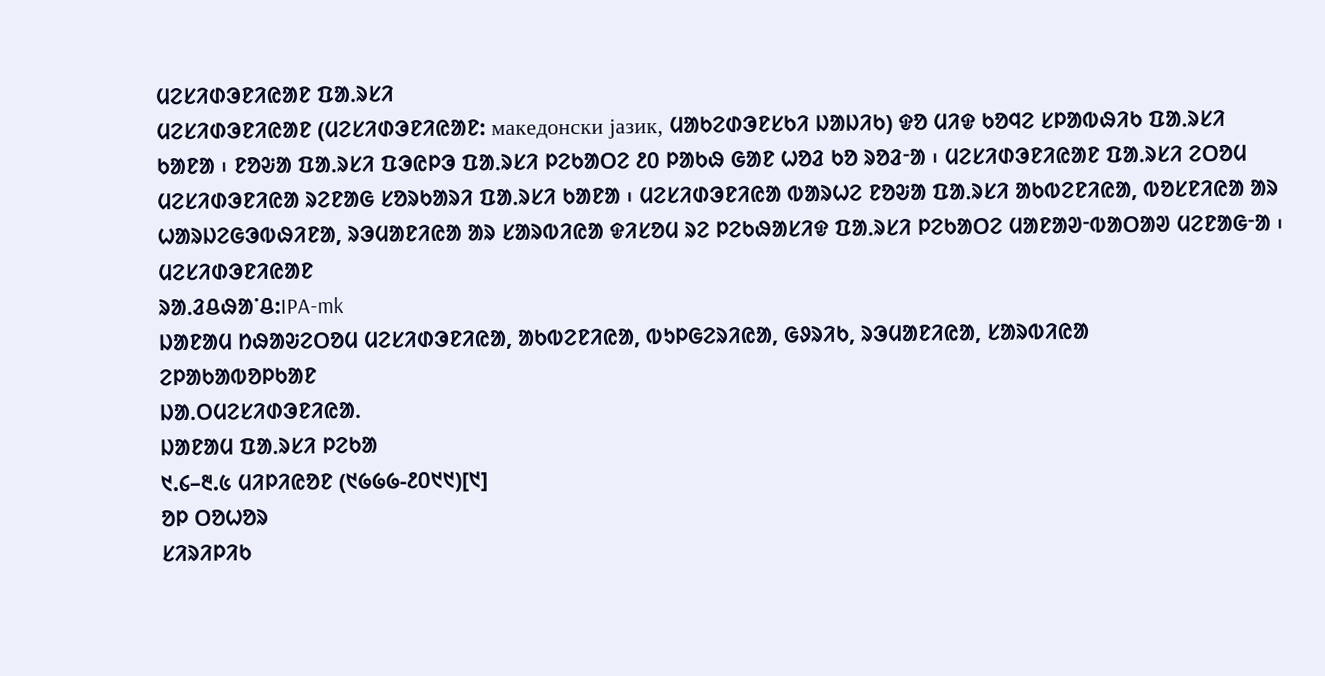ᱢᱮᱥᱤᱰᱳᱱᱤᱭᱟᱱ ᱯᱟᱹᱨᱥᱤ
ᱢᱮᱥᱤᱰᱳᱱᱤᱭᱟᱱ (ᱢᱮᱥᱤᱰᱳᱱᱤᱭᱟᱱ: македонски јазик, ᱢᱟᱠᱮᱰᱳᱱᱥᱠᱤ ᱡᱟᱡᱤᱠ) ᱫᱚ ᱢᱤᱫ ᱠᱚᱧᱮ ᱥᱞᱟᱵᱷᱤᱠ ᱯᱟᱹᱨᱥᱤ ᱠᱟᱱᱟ ᱾ ᱱᱚᱶᱟ ᱯᱟᱹᱨᱥᱤ ᱯᱳᱭᱞᱳ ᱯᱟᱹᱨᱥᱤ ᱞᱮᱠᱟᱛᱮ ᱒᱐ ᱞᱟᱠᱷ ᱜᱟᱱ ᱦᱚᱲ ᱠᱚ ᱨᱚᱲᱼᱟ ᱾ ᱢᱮᱥᱤᱰᱳᱱᱤᱭᱟᱱ ᱯᱟᱹᱨᱥᱤ ᱮᱛᱚᱢ ᱢᱮᱥᱤᱰᱳᱱᱤᱭᱟ ᱨᱮᱱᱟᱜ ᱥᱚᱨᱠᱟᱨᱤ ᱯᱟᱹᱨᱥᱤ ᱠᱟᱱᱟ ᱾ ᱢᱮᱥᱤᱰᱳᱱᱤᱭᱟ ᱵᱟᱨᱦᱮ ᱱᱚᱶᱟ ᱯᱟᱹᱨᱥᱤ ᱟᱠᱵᱮᱱᱤᱭᱟ, ᱵᱚᱥᱱᱤᱭᱟ ᱟᱨ ᱦᱟᱨᱡᱮᱜᱳᱵᱷᱤᱱᱟ, ᱨᱳᱢᱟᱱᱤᱭᱟ ᱟᱨ ᱥᱟᱨᱵᱤᱭᱟ ᱫᱤᱥᱚᱢ ᱨᱮ ᱞᱮᱠᱷᱟᱥᱤᱫ ᱯᱟᱹᱨᱥᱤ ᱞᱮᱠᱟᱛᱮ ᱢᱟᱱᱟᱣᱼᱵᱟᱛᱟᱣ ᱢᱮᱱᱟᱜᱼᱟ ᱾
ᱢᱮᱥᱤᱰᱳᱱᱤᱭᱟᱱ
ᱨᱟᱹᱲᱪᱷᱟᱸᱪ:IPA-mk
ᱡᱟᱱᱟᱢ ᱴᱷᱟᱶᱮᱛᱚᱢ ᱢᱮᱥᱤᱰᱳᱱᱤᱭᱟ, ᱟᱠᱵᱮᱱᱤᱭᱟ, ᱵᱩᱞᱜᱮᱨᱤᱭᱟ, ᱜᱽᱨᱤᱠ, ᱨᱳᱢᱟᱱᱤᱭᱟ, ᱥᱟᱨᱵᱤᱭᱟ
ᱮᱞᱟᱠᱟᱵᱚᱞᱠᱟᱱ
ᱡᱟᱹᱛᱢᱮᱥᱤᱰᱳᱱᱤᱭᱟᱹ
ᱡᱟᱱᱟᱢ ᱯᱟᱹᱨᱥᱤ ᱞᱮᱠᱟ
᱑.᱔–᱓.᱕ ᱢᱤᱞᱤᱭᱚᱱ (᱑᱙᱙᱙-᱒᱐᱑᱑)[᱑]
ᱚᱞ ᱛᱚᱦᱚᱨ
ᱥᱤᱨᱤᱞᱤᱠ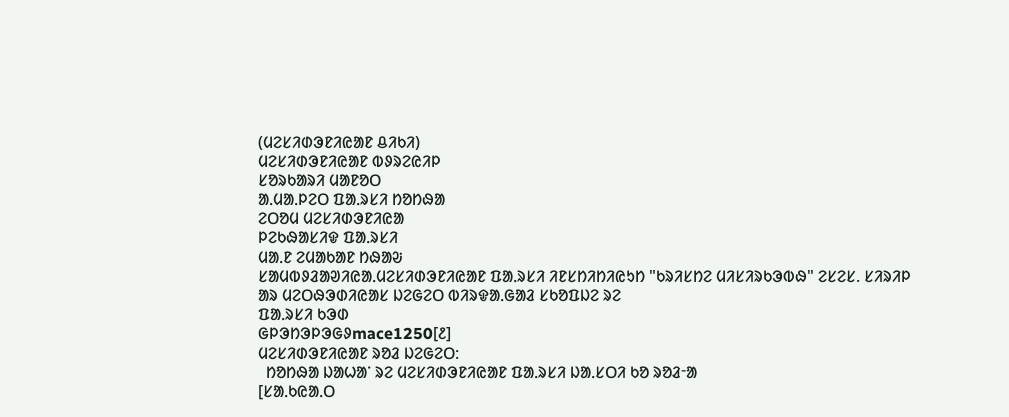(ᱢᱮᱥᱤᱰᱳᱱᱤᱭᱟᱱ ᱪᱤᱠᱤ)
ᱢᱮᱥᱤᱰᱳᱱᱤᱭᱟᱱ ᱵᱽᱨᱮᱭᱤᱞ
ᱥᱚᱨᱠᱟᱨᱤ ᱢᱟᱱᱚᱛ
ᱟᱹᱢᱟᱹᱞᱮᱛ ᱯᱟᱹᱨᱥᱤ ᱴᱚᱴᱷᱟ
ᱮᱛᱚᱢ ᱢᱮᱥᱤᱰᱳᱱᱤᱭᱟ
ᱞᱮᱠᱷᱟᱥᱤᱫ ᱯᱟᱹᱨᱥᱤ
ᱢᱟᱹᱱ ᱮᱢᱟᱠᱟᱱ ᱴᱷᱟᱶ
ᱥᱟᱢᱵᱽᱲᱟᱣᱤᱭᱟᱹᱢᱮᱥᱤᱰᱳᱱᱤᱭᱟᱱ ᱯᱟᱹᱨᱥᱤ ᱤᱱᱥᱴᱤᱴᱤᱭᱩᱴ "ᱠᱨᱤᱥᱴᱮ ᱢᱤᱥᱤᱨᱠᱳᱵᱷ" ᱮᱥᱮᱥ. ᱥᱤᱨᱤᱞ ᱟᱨ ᱢᱮᱛᱷᱳᱰᱤᱭᱟᱥ ᱡᱮᱜᱮᱛ ᱵᱤᱨᱫᱟᱹᱜᱟᱲ ᱥᱠᱚᱯᱡᱮ ᱨᱮ
ᱯᱟᱹᱨᱥᱤ ᱠᱳᱰ
ᱜᱞᱳᱴᱳᱞᱳᱜᱽmace1250[᱒]
ᱢᱮᱥᱤᱰᱳᱱᱤᱭᱟᱱ ᱨᱚᱲ ᱡᱮᱜᱮᱛ:
  ᱴᱚᱴᱷᱟ ᱡᱟᱦᱟᱸ ᱨᱮ ᱢᱮᱥᱤᱰᱳᱱᱤᱭᱟᱱ ᱯᱟᱹᱨᱥᱤ ᱡᱟᱹᱥᱛᱤ ᱠᱚ ᱨᱚᱲᱼᱟ
[ᱥᱟᱹᱠᱭᱟᱹᱛ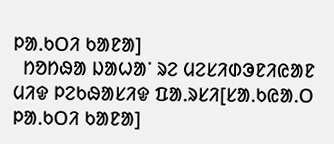ᱞᱟᱹᱠᱛᱤ ᱠᱟᱱᱟ]
  ᱴᱚᱴᱷᱟ ᱡᱟᱦᱟᱸ ᱨᱮ ᱢᱮᱥᱤᱰᱳᱱᱤᱭᱟᱱ ᱢᱤᱫ ᱞᱮᱠᱷᱟᱥᱤᱫ ᱯᱟᱹᱨᱥᱤ[ᱥᱟᱹᱠᱭᱟᱹᱛ ᱞᱟᱹᱠᱛᱤ ᱠᱟᱱᱟ]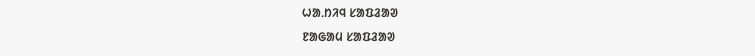ᱦᱟᱹᱴᱤᱧ ᱥᱟᱯᱲᱟᱣ
ᱱᱟᱜᱟᱢ ᱥᱟᱯᱲᱟᱣ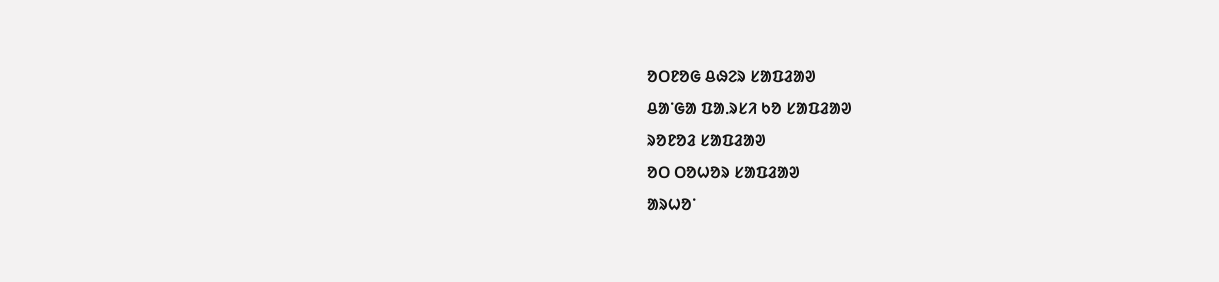ᱚᱛᱱᱚᱜ ᱪᱷᱮᱨ ᱥᱟᱯᱲᱟᱣ
ᱪᱟᱸᱜᱟ ᱯᱟᱹᱨᱥᱤ ᱠᱚ ᱥᱟᱯᱲᱟᱣ
ᱨᱚᱱᱚᱲ ᱥᱟᱯᱲᱟᱣ
ᱚᱛ ᱛᱚᱦᱚᱨ ᱥᱟᱯᱲᱟᱣ
ᱟᱨᱦᱚᱸ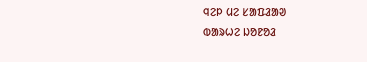ᱧᱮᱞ ᱢᱮ ᱥᱟᱯᱲᱟᱣ
ᱵᱟᱨᱦᱮ ᱡᱚᱱᱚᱲ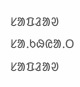ᱥᱟᱯᱲᱟᱣ
ᱥᱟᱹᱠᱷᱭᱟᱹᱛ ᱥᱟᱯᱲᱟᱣ